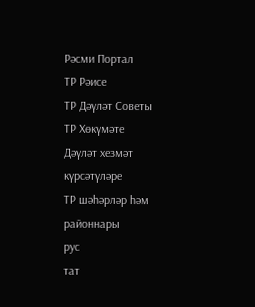Рәсми Портал
ТР Рәисе
ТР Дәүләт Советы
ТР Хөкүмәте
Дәүләт хезмәт күрсәтүләре
ТР шәһәрләр һәм районнары
рус
тат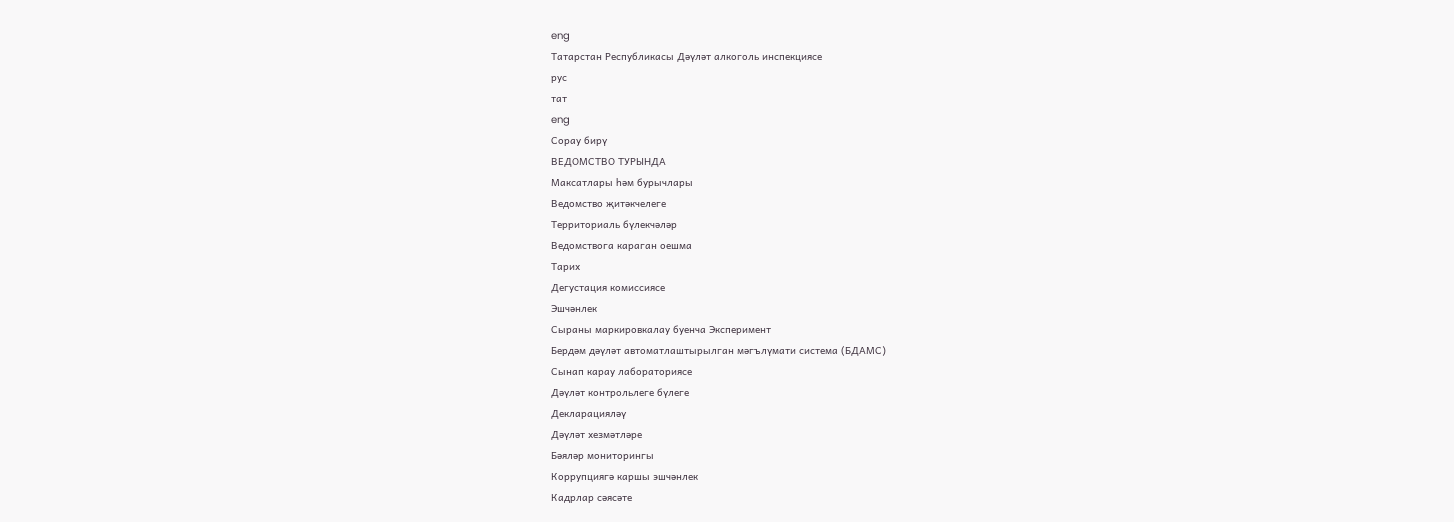eng
Татарстан Республикасы Дәүләт алкоголь инспекциясе
рус
тат
eng
Сорау бирү
ВЕДОМСТВО ТУРЫНДА
Максатлары һәм бурычлары
Ведомство җитәкчелеге
Территориаль бүлекчәләр
Ведомствога караган оешма
Тарих
Дегустация комиссиясе
Эшчәнлек
Сыраны маркировкалау буенча Эксперимент
Бердәм дәүләт автоматлаштырылган мәгълүмати система (БДАМС)
Сынап карау лабораториясе
Дәүләт контрольлеге бүлеге
Декларацияләү
Дәүләт хезмәтләре
Бәяләр мониторингы
Коррупциягә каршы эшчәнлек
Кадрлар сәясәте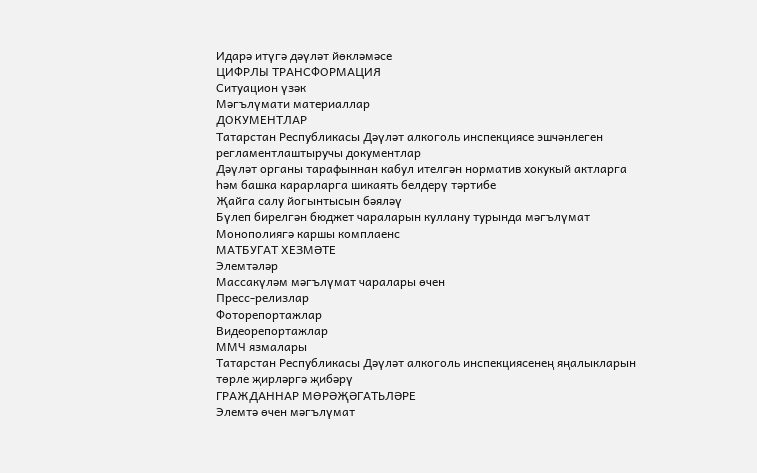Идарә итүгә дәүләт йөкләмәсе
ЦИФРЛЫ ТРАНСФОРМАЦИЯ
Ситуацион үзәк
Мәгълүмати материаллар
ДОКУМЕНТЛАР
Татарстан Республикасы Дәүләт алкоголь инспекциясе эшчәнлеген регламентлаштыручы документлар
Дәүләт органы тарафыннан кабул ителгән норматив хокукый актларга һәм башка карарларга шикаять белдерү тәртибе
Җайга салу йогынтысын бәяләү
Бүлеп бирелгән бюджет чараларын куллану турында мәгълүмат
Монополиягә каршы комплаенс
МАТБУГАТ ХЕЗМӘТЕ
Элемтәләр
Массакүләм мәгълүмат чаралары өчен
Пресс-релизлар
Фоторепортажлар
Видеорепортажлар
ММЧ язмалары
Татарстан Республикасы Дәүләт алкоголь инспекциясенең яңалыкларын төрле җирләргә җибәрү
ГРАЖДАННАР МӨРӘҖӘГАТЬЛӘРЕ
Элемтә өчен мәгълүмат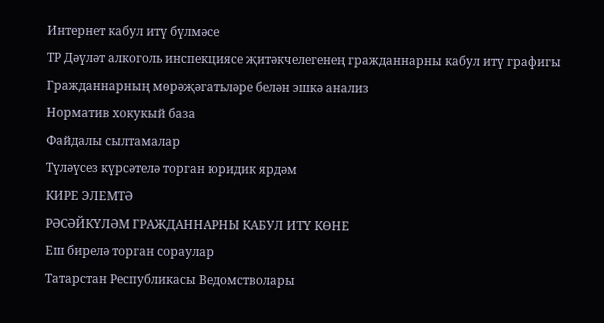Интернет кабул итү бүлмәсе
ТР Дәүләт алкоголь инспекциясе җитәкчелегенең гражданнарны кабул итү графигы
Гражданнарның мөрәҗәгатьләре белән эшкә анализ
Норматив хокукый база
Файдалы сылтамалар
Түләүсез күрсәтелә торган юридик ярдәм
КИРЕ ЭЛЕМТӘ
РӘСӘЙКҮЛӘМ ГРАЖДАННАРНЫ КАБУЛ ИТҮ КӨНЕ
Еш бирелә торган сораулар
Татарстан Республикасы Ведомстволары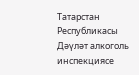Татарстан Республикасы Дәүләт алкоголь инспекциясе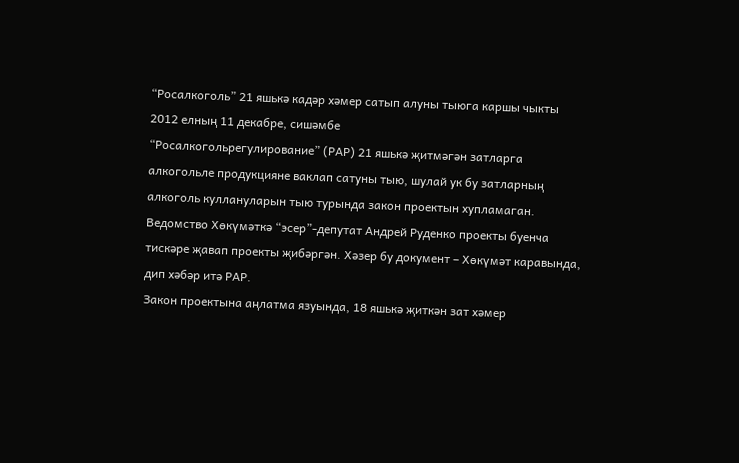“Росалкоголь” 21 яшькә кадәр хәмер сатып алуны тыюга каршы чыкты
2012 елның 11 декабре, сишәмбе
“Росалкогольрегулирование” (РАР) 21 яшькә җитмәгән затларга алкогольле продукцияне ваклап сатуны тыю, шулай ук бу затларның алкоголь куллануларын тыю турында закон проектын хупламаган. Ведомство Хөкүмәткә “эсер”-депутат Андрей Руденко проекты буенча тискәре җавап проекты җибәргән. Хәзер бу документ – Хөкүмәт каравында, дип хәбәр итә РАР.
Закон проектына аңлатма язуында, 18 яшькә җиткән зат хәмер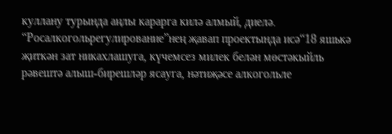куллану турында аңлы карарга килә алмый, диелә. “Росалкогольрегулирование”нең җавап проектында исә“18 яшькә җиткән зат никахлашуга, күчемсез милек белән мөстәкыйль рәвештә алыш-бирешләр ясауга, нәтиҗәсе алкогольле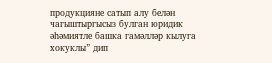продукцияне сатып алу белән чагыштыргысыз булган юридик әһәмиятле башка гамәлләр кылуга хокуклы” дип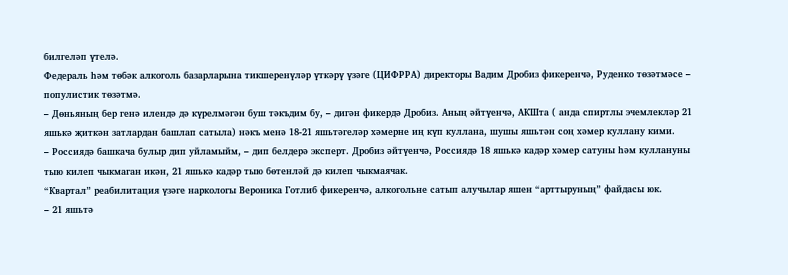билгеләп үтелә.
Федераль һәм төбәк алкоголь базарларына тикшеренүләр үткәрү үзәге (ЦИФРРА) директоры Вадим Дробиз фикеренчә, Руденко төзәтмәсе – популистик төзәтмә.
– Дөньяның бер генә илендә дә күрелмәгән буш тәкъдим бу, – дигән фикердә Дробиз. Аның әйтүенчә, АКШта ( анда спиртлы эчемлекләр 21 яшькә җиткән затлардан башлап сатыла) нәкъ менә 18-21 яшьтәгеләр хәмерне иң күп куллана, шушы яшьтән соң хәмер куллану кими.
– Россиядә башкача булыр дип уйламыйм, – дип белдерә эксперт. Дробиз әйтүенчә, Россиядә 18 яшькә кадәр хәмер сатуны һәм куллануны тыю килеп чыкмаган икән, 21 яшькә кадәр тыю бөтенләй дә килеп чыкмаячак.
“Квартал” реабилитация үзәге наркологы Вероника Готлиб фикеренчә, алкогольне сатып алучылар яшен “арттыруның” файдасы юк.
– 21 яшьтә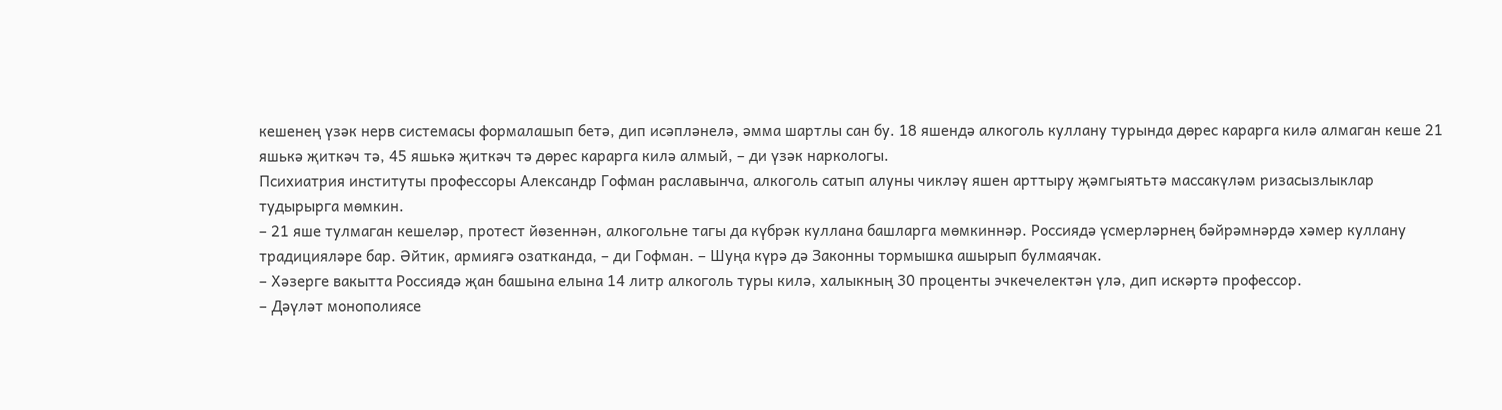кешенең үзәк нерв системасы формалашып бетә, дип исәпләнелә, әмма шартлы сан бу. 18 яшендә алкоголь куллану турында дөрес карарга килә алмаган кеше 21 яшькә җиткәч тә, 45 яшькә җиткәч тә дөрес карарга килә алмый, – ди үзәк наркологы.
Психиатрия институты профессоры Александр Гофман раславынча, алкоголь сатып алуны чикләү яшен арттыру җәмгыятьтә массакүләм ризасызлыклар тудырырга мөмкин.
– 21 яше тулмаган кешеләр, протест йөзеннән, алкогольне тагы да күбрәк куллана башларга мөмкиннәр. Россиядә үсмерләрнең бәйрәмнәрдә хәмер куллану традицияләре бар. Әйтик, армиягә озатканда, – ди Гофман. – Шуңа күрә дә Законны тормышка ашырып булмаячак.
– Хәзерге вакытта Россиядә җан башына елына 14 литр алкоголь туры килә, халыкның 30 проценты эчкечелектән үлә, дип искәртә профессор.
– Дәүләт монополиясе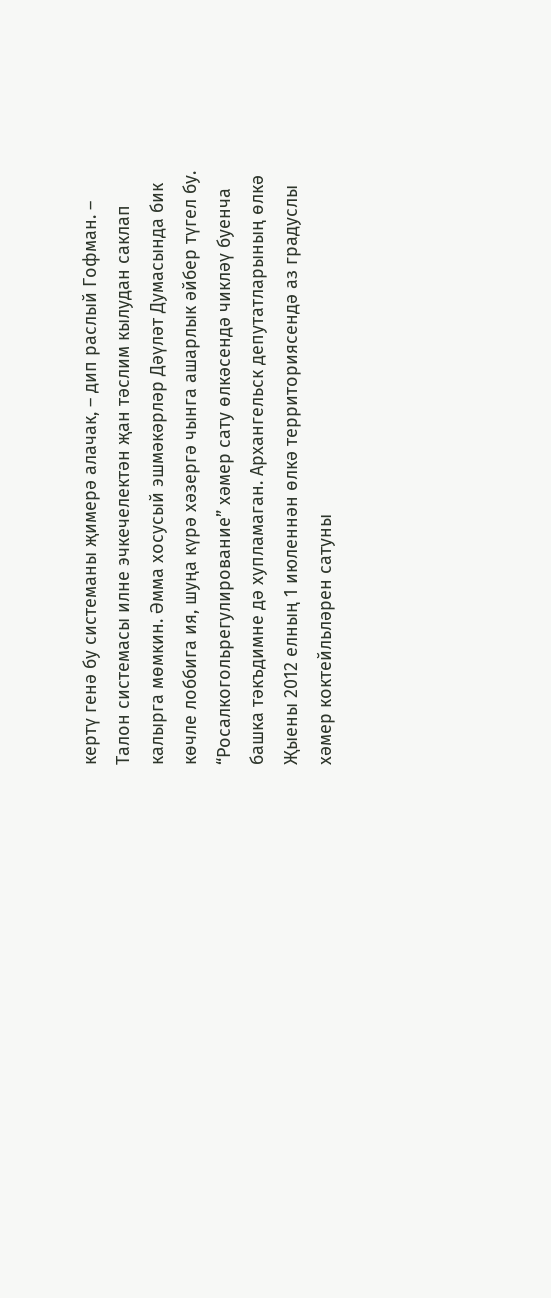кертү генә бу системаны җимерә алачак, – дип раслый Гофман. – Талон системасы илне эчкечелектән җан тәслим кылудан саклап калырга мөмкин. Әмма хосусый эшмәкәрләр Дәүләт Думасында бик көчле лоббига ия, шуңа күрә хәзергә чынга ашарлык әйбер түгел бу.
“Росалкогольрегулирование” хәмер сату өлкәсендә чикләү буенча башка тәкъдимне дә хупламаган. Архангельск депутатларының өлкә Җыены 2012 елның 1 июленнән өлкә территориясендә аз градуслы хәмер коктейльләрен сатуны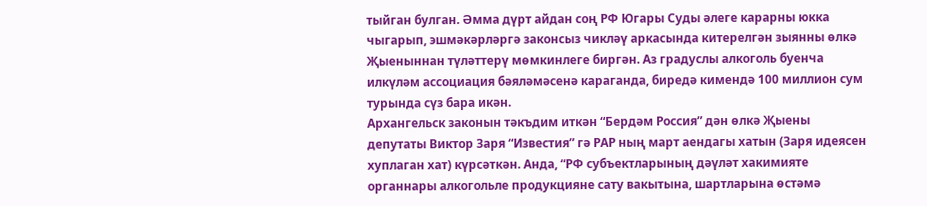тыйган булган. Әмма дүрт айдан соң РФ Югары Суды әлеге карарны юкка чыгарып, эшмәкәрләргә законсыз чикләү аркасында китерелгән зыянны өлкә Җыеныннан түләттерү мөмкинлеге биргән. Аз градуслы алкоголь буенча илкүләм ассоциация бәяләмәсенә караганда, биредә кимендә 100 миллион сум турында сүз бара икән.
Архангельск законын тәкъдим иткән “Бердәм Россия” дән өлкә Җыены депутаты Виктор Заря “Известия” гә РАР ның март аендагы хатын (Заря идеясен хуплаган хат) күрсәткән. Анда, “РФ субъектларының дәүләт хакимияте органнары алкогольле продукцияне сату вакытына, шартларына өстәмә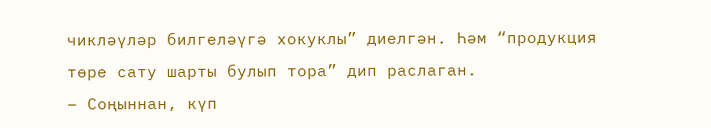чикләүләр билгеләүгә хокуклы” диелгән. Һәм “продукция төре сату шарты булып тора” дип раслаган.
– Соңыннан, күп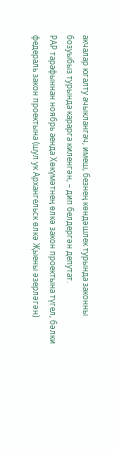акчалар югалту ачыклангач, имеш, безнең көндәшлек турында законны бозуыбыз турында карарга киленгән, – дип белдергән депутат.
РАР тарафыннан ноябрь аенда Хөкүмәтнең өлкә закон проектына түгел, бәлки федераль закон проектына (шул ук Архангельск өлкә Җыены әзерләгән)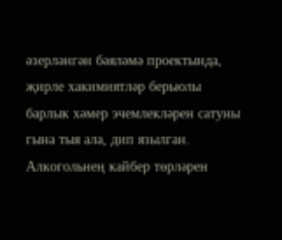әзерләнгән бәяләмә проектында, җирле хакимиятләр берьюлы барлык хәмер эчемлекләрен сатуны гына тыя ала, дип язылган. Алкогольнең кайбер төрләрен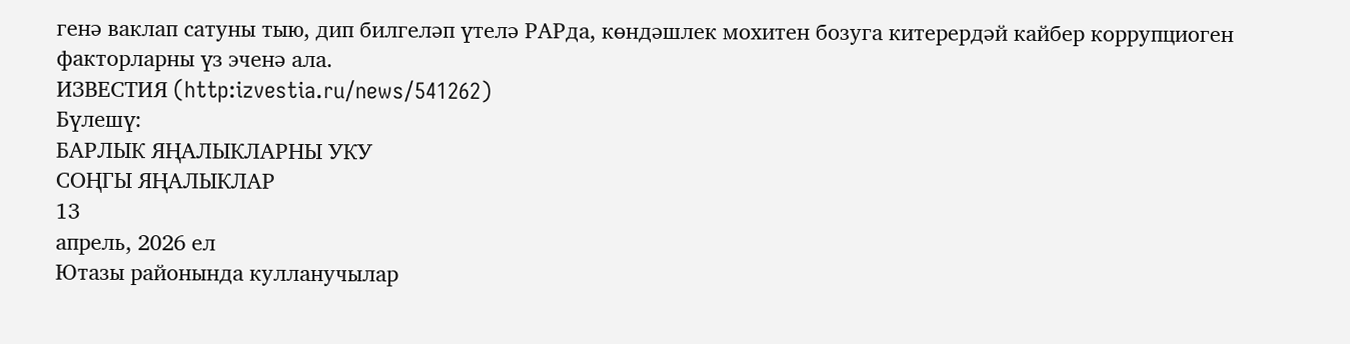генә ваклап сатуны тыю, дип билгеләп үтелә РАРда, көндәшлек мохитен бозуга китерердәй кайбер коррупциоген факторларны үз эченә ала.
ИЗВЕСТИЯ (http:izvestia.ru/news/541262)
Бүлешү:
БАРЛЫК ЯҢАЛЫКЛАРНЫ УКУ
СОҢГЫ ЯҢАЛЫКЛАР
13
апрель, 2026 ел
Ютазы районында кулланучылар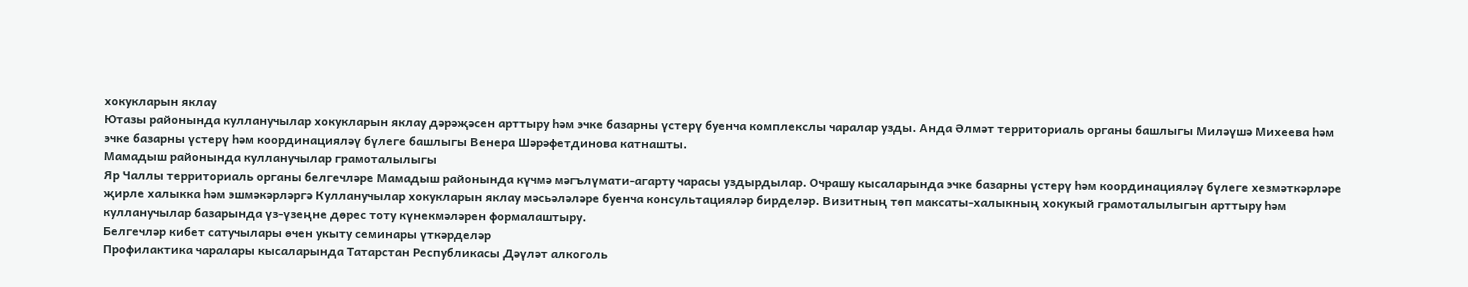хокукларын яклау
Ютазы районында кулланучылар хокукларын яклау дәрәҗәсен арттыру һәм эчке базарны үстерү буенча комплекслы чаралар узды. Анда Әлмәт территориаль органы башлыгы Миләүшә Михеева һәм эчке базарны үстерү һәм координацияләү бүлеге башлыгы Венера Шәрәфетдинова катнашты.
Мамадыш районында кулланучылар грамоталылыгы
Яр Чаллы территориаль органы белгечләре Мамадыш районында күчмә мәгълүмати-агарту чарасы уздырдылар. Очрашу кысаларында эчке базарны үстерү һәм координацияләү бүлеге хезмәткәрләре җирле халыкка һәм эшмәкәрләргә Кулланучылар хокукларын яклау мәсьәләләре буенча консультацияләр бирделәр. Визитның төп максаты-халыкның хокукый грамоталылыгын арттыру һәм кулланучылар базарында үз-үзеңне дөрес тоту күнекмәләрен формалаштыру.
Белгечләр кибет сатучылары өчен укыту семинары үткәрделәр
Профилактика чаралары кысаларында Татарстан Республикасы Дәүләт алкоголь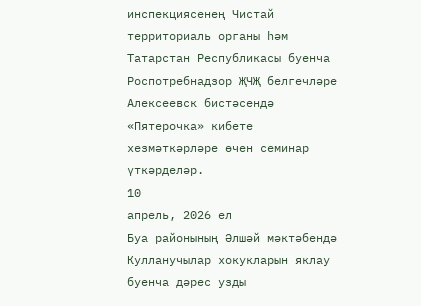инспекциясенең Чистай территориаль органы һәм Татарстан Республикасы буенча Роспотребнадзор ҖЧҖ белгечләре Алексеевск бистәсендә «Пятерочка» кибете хезмәткәрләре өчен семинар үткәрделәр.
10
апрель, 2026 ел
Буа районының Әлшәй мәктәбендә Кулланучылар хокукларын яклау буенча дәрес узды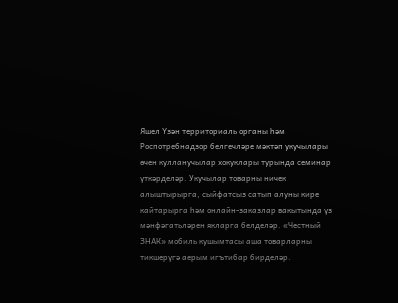Яшел Үзән территориаль органы һәм Роспотребнадзор белгечләре мәктәп укучылары өчен кулланучылар хокуклары турында семинар үткәрделәр. Укучылар товарны ничек алыштырырга, сыйфатсыз сатып алуны кире кайтарырга һәм онлайн-заказлар вакытында үз мәнфәгатьләрен якларга белделәр. «Честный ЗНАК» мобиль кушымтасы аша товарларны тикшерүгә аерым игътибар бирделәр.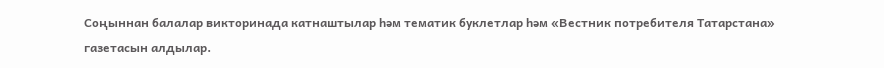Соңыннан балалар викторинада катнаштылар һәм тематик буклетлар һәм «Вестник потребителя Татарстана» газетасын алдылар.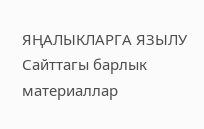ЯҢАЛЫКЛАРГА ЯЗЫЛУ
Сайттагы барлык материаллар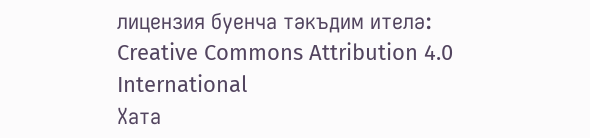лицензия буенча тәкъдим ителә:
Creative Commons Attribution 4.0 International
Хата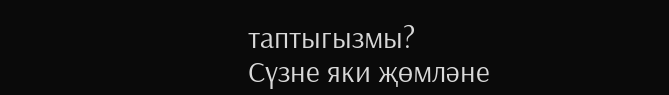таптыгызмы?
Сүзне яки җөмләне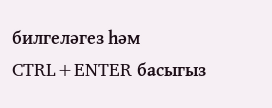билгеләгез һәм CTRL+ENTER басыгыз